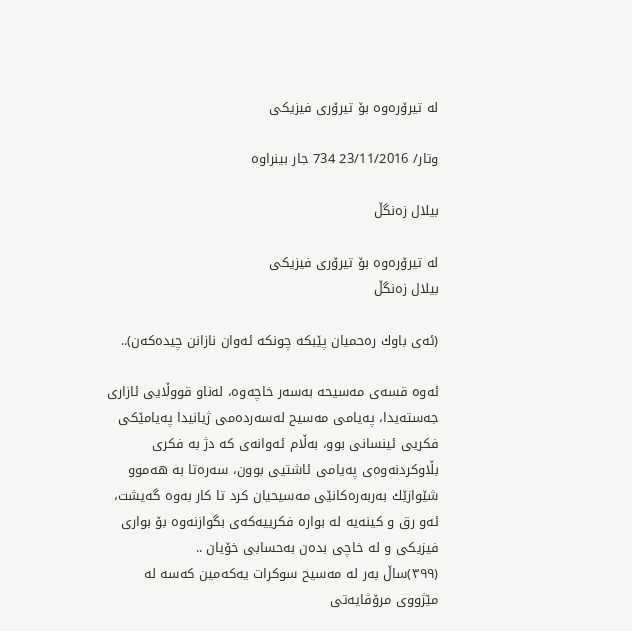له‌ تيرۆره‌وه‌ بۆ تيرۆرى فيزيكى

وتار/ 23/11/2016 734 جار بینراوە

بیلال زەنگڵ

له‌ تيرۆره‌وه‌ بۆ تيرۆرى فيزيكى
بيلال زه‌نگڵ

(ئه‌ى باوك ره‌حميان پێبكه‌ چونكه‌ ئه‌وان نازانن چيده‌كه‌ن)..

ئه‌وه‌ قسه‌ى مه‌سيحه‌ به‌سه‌ر خاچه‌وه‌، له‌ناو قووڵايى ئازارى جه‌سته‌يدا، په‌يامى مه‌سيح له‌سه‌رده‌مى ژيانيدا په‌يامێكى فكريى ئينسانى بوو، به‌ڵام ئه‌وانه‌ى كه‌ دژ به‌ فكرى بڵاوكردنه‌وه‌ى په‌يامى ئاشتيى بوون، سه‌ره‌تا به‌ هه‌موو شێوازێك به‌ربه‌ره‌كانێى مه‌سيحيان كرد تا كار به‌وه‌ گه‌يشت، ئه‌و رق و كينه‌يه‌ له‌ بواره‌ فكرييه‌كه‌ى بگوازنه‌وه‌ بۆ بوارى فيزيكى و له‌ خاچى بده‌ن به‌حسابى خۆيان ..
(٣٩٩)ساڵ به‌ر له‌ مه‌سيح سوكرات يه‌كه‌مين كه‌سه‌ له‌ مێژووى مرۆڤايه‌تى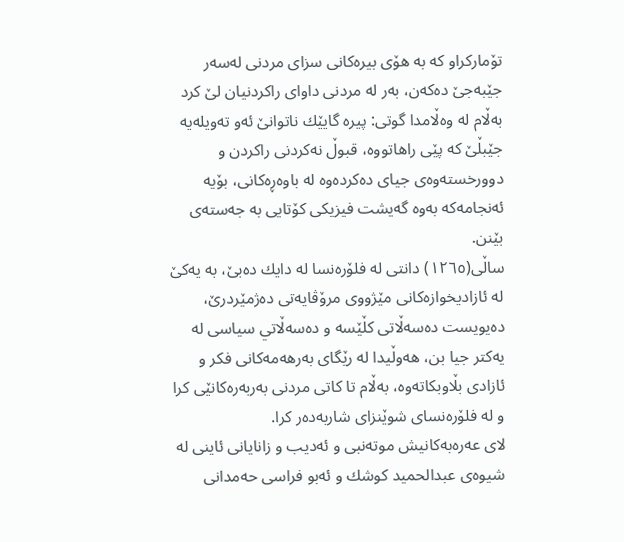تۆماركراو كه‌ به‌ هۆى بيره‌كانى سزاى مردنى له‌سه‌ر جێبه‌جێ ده‌كه‌ن، به‌ر له‌ مردنى داواى راكردنيان لێ كرد به‌ڵام له‌ وه‌ڵامدا گوتى: پيره‌ گايێك ناتوانێ ئه‌و ته‌ويله‌يه‌ جێبڵێ كه‌ پێى راهاتووه‌، قبوڵ نه‌كردنى راكردن و دوورخسته‌وه‌ى جياى ده‌كرده‌وه‌ له‌ باوه‌ڕه‌كانى، بۆيه‌ ئه‌نجامه‌كه‌ به‌وه‌ گه‌يشت فيزيكى كۆتايى به‌ جه‌سته‌ى بێنن.
ساڵى(١٢٦٥) دانتى له‌ فلۆره‌نسا له‌ دايك ده‌بێ، به‌ يه‌كێ له‌ ئازاديخوازه‌كانى مێژووى مرۆڤايه‌تى ده‌ژمێردرێ، ده‌يويست ده‌سه‌ڵاتى كڵێسه‌ و ده‌سه‌ڵاتي سياسى له‌ يه‌كتر جيا بن، هه‌وڵيدا له‌ رێگاى به‌رهه‌مه‌كانى فكر و ئازادى بڵاوبكاته‌وه‌، به‌ڵام تا كاتى مردنى به‌ربه‌ره‌كانێى كرا و له‌ فلۆره‌نساى شوێنزاى شاربه‌ده‌ر كرا.
لاى عه‌ره‌به‌كانيش موته‌نبى و ئه‌ديب و زانايانى ئاينى له‌ شيوه‌ى عبدالحميد كوشك و ئه‌بو فراسى حه‌مدانى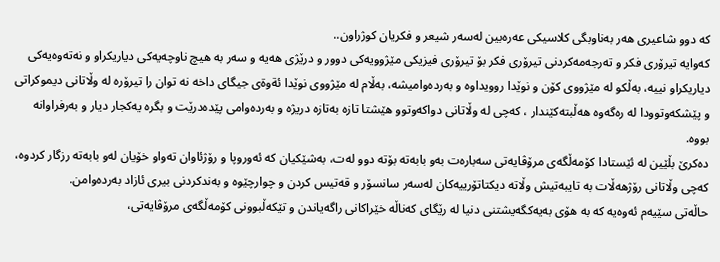كه‌ دوو شاعيرى هه‌ر به‌ناوبگى كلاسيكى عه‌ره‌بين له‌سه‌ر شيعر و فكريان كوژراون..
كه‌وايه‌ تيرۆرى فكر و ته‌رجه‌مه‌كردنى تيرۆرى فكر بۆ تيرۆرى فيزيكى مێژوويه‌كى دوور و درێژى هه‌يه‌ و سه‌ر به‌ هيچ ناوچه‌يه‌كى دياريكراو و نه‌ته‌وه‌يه‌كى دياريكراو نييه‌، به‌ڵكو له‌ مێژووى كۆن و نوێدا روويداوه‌ و به‌رده‌واميشه‌، به‌ڵام له‌ مێژووى نوێدا ئةوةى جيگاى داخه‌ نه‌ توان را تيرۆره‌ له‌ وڵاتانى ديموكراتى و پێشكه‌وتوودا له‌ ره‌گه‌وه‌ هه‌ڵبته‌كێندار ، كه‌چى له‌ وڵاتانى دواكه‌وتوو هێشتا تازه‌ به‌تازه‌ دريژه و به‌رده‌وامى پێده‌درێت و بگره‌ يه‌كجار ديار و به‌رفراوانه‌ بووه‌.
ده‌كرێ بڵێين له‌ ئێستادا كۆمه‌ڵگه‌ى مرۆڤايه‌تى سه‌باره‌ت به‌و بابه‌ته‌ بۆته‌ دوو له‌ت‌، به‌شێكيان كه‌ ئه‌وروپا و رۆژئاوان ته‌واو خۆيان له‌و بابه‌ته‌ رزگار كردوه‌، كه‌چى وڵاتانى رۆژهه‌ڵات به‌ تايبه‌تيش وڵاته‌ ديكتاتۆرييه‌كان له‌سه‌ر سانسۆر و قه‌تيس كردن و چوارچێوه‌ و به‌ندكردنى بيرى ئازاد به‌رده‌وامن.
حاڵه‌تى سێيه‌م ئه‌وه‌يه‌ كه‌ به‌ هۆى به‌يه‌كگه‌يشتنى دنيا له‌ رێگاى كه‌ناڵه‌ خێراكانى راگه‌ياندن و تێكه‌ڵبوونى كۆمه‌ڵگه‌ى مرۆڤايه‌تى،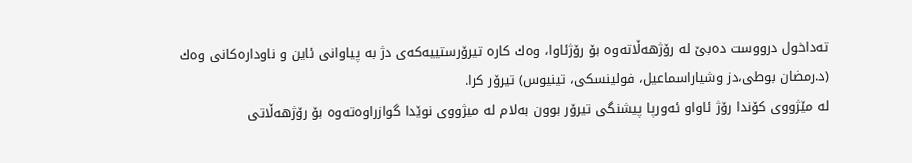ته‌داخول درووست ده‌بێ له‌ رۆژهه‌ڵاته‌وه‌ بۆ رۆژئاوا، وه‌ك كاره‌ تيرۆرستييه‌كه‌ى دژ به‌ پياوانى ئاين و ناوداره‌كانى وه‌ك (د.رمضان بوطى،دز وشياراسماعيل، فولينسكى، تينيوس) تيرۆر كرا.
له‌ مێژووى كۆندا رۆژ ئاواو ئه‌ورپا پيشنگى تيرۆر بوون به‌لام له‌ ميژووى نوێدا گوازراوه‌ته‌وه‌ بۆ رۆژهه‌ڵاتى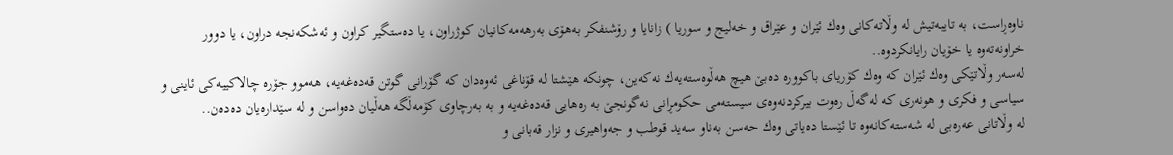ناوه‌ڕاست، به‌ تايبه‌تيش له‌ وڵاته‌كانى وه‌ك ئێران و عێراق و خه‌ليج و سوريا ) زانايا و رۆشنفكر به‌هۆى به‌رهه‌مه‌كانيان كوژراون، يا ده‌ستگير كراون و ئه‌شكه‌نجه‌ دراون، يا دوور خراونه‌ته‌وه‌ يا خۆيان رايانكردوه‌..
له‌سه‌ر‌ وڵاتێكى وه‌ك ئێران كه‌ وه‌ك كۆرياى باكووره‌ ده‌بێ هيچ هه‌ڵوه‌سته‌يه‌ك نه‌كه‌ين، چونكه‌ هێشتا له‌ قۆناغى ئه‌وه‌دان كه‌ گۆرانى گوتن قه‌ده‌غه‌يه‌، هه‌موو جۆره‌ چالاكييه‌كى ئاينى و سياسى و فكرى و هونه‌رى كه‌ له‌گه‌ڵ ره‌وت بيركردنه‌وه‌ى سيسته‌مى حكومڕانى نه‌گونجێ به‌ ره‌هايى قه‌ده‌غه‌يه‌ و به‌ به‌رچاوى كۆمه‌ڵگه‌ هه‌ڵيان ده‌واسن و له‌ سێداره‌يان ده‌ده‌ن..
له‌ وڵاتانى عه‌ره‌بى له‌ شه‌سته‌كانه‌وه‌ تا ئێستا ده‌ياتى وه‌ك حه‌سن به‌ناو سه‌يد قوطب و جه‌واهيرى و نزار قه‌بانى و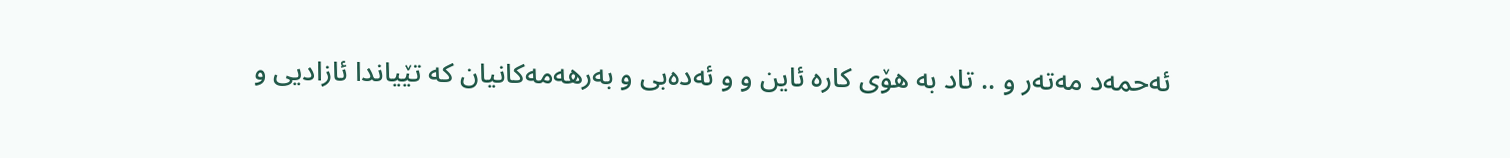ئه‌حمه‌د مه‌ته‌ر و .. تاد به‌ هۆى كاره‌ ئاين و و ئه‌ده‌بى و به‌رهه‌مه‌كانيان كه‌ تێياندا ئازاديى و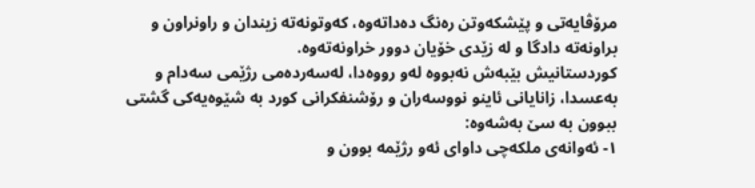مرۆڤايه‌تى و پێشكه‌وتن ره‌نگ ده‌داته‌وه‌، كه‌وتونه‌ته‌ زيندان و راونراون و براونه‌ته‌ دادگا و له‌ زێدى خۆيان دوور خراونه‌ته‌وه‌.
كوردستانيش بێبه‌ش نه‌بووه‌ له‌و رووه‌دا، له‌سه‌رده‌مى رژێمى سه‌دام و به‌عسدا، زانايانى ئاينو نووسه‌ران و رۆشنفكرانى كورد به‌ شێوه‌يه‌كى گشتى ببوون به‌ سێ به‌شه‌وه‌:
١- ئه‌وانه‌ى ملكه‌چى داواى ئه‌و رژێمه‌ بوون و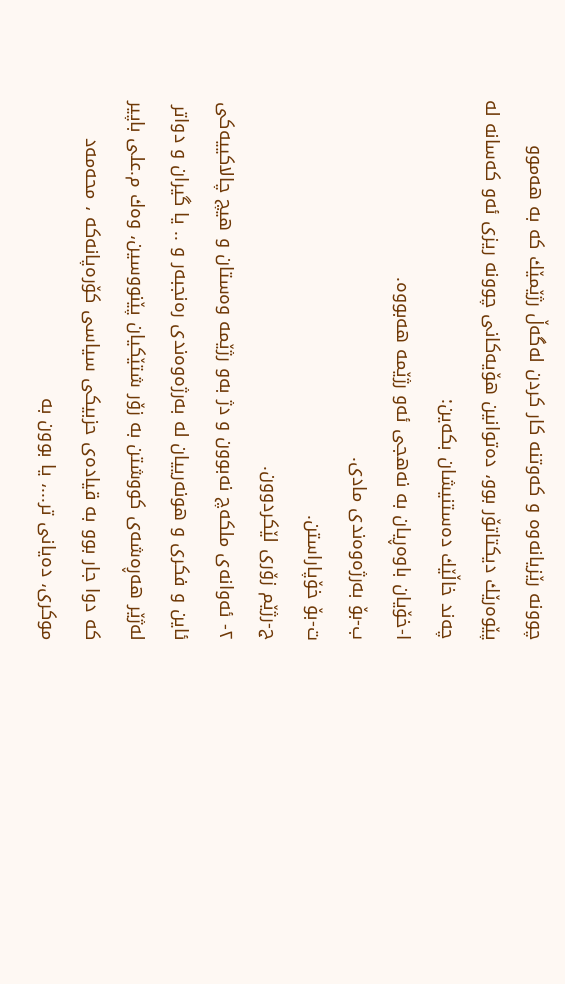چوونه‌ رێزيانه‌وه‌ و كه‌وتنه‌ كار كردن له‌گه‌ڵ رژێمێك كه‌ به‌ هه‌موو پێوه‌رێك ديكتاتۆر بوو، ده‌توانين هۆيه‌كانى چوونه‌ ريزى ئه‌و كه‌سانه‌ له‌ چه‌ند خاڵێك ده‌ستنيشان بكه‌ين:
ا-خۆيان باوه‌ڕيان به‌ نه‌هجى ئه‌و رژێمه‌ هه‌بووه‌.
ب-بۆ به‌رژه‌وه‌ندى مادى.
ت-بۆ خۆپاراستن.
ج-رژێم زۆرى لێكردوون.
٢- ئه‌وانه‌ى ملكه‌چ نه‌بوون و دژ به‌و رژێمه‌ وه‌ستان و هيچ چالاكييه‌كى ئاين و فكرى و هونه‌رييان له‌ به‌رژه‌وه‌ندى ره‌نجبه‌ر و .. يا گيران و دواتر له‌ژێر هه‌ڕه‌شه‌ى كووشتن به‌ زۆر شتێكيان پێنووسين، وه‌ك م.على باپير كه‌ دوا جار بوو به‌ قياده‌ى حزبيكى سياسى كۆره‌پانه‌كه‌ ، محه‌مه‌د موكرى، ده‌يانى تر...، يا بوون به‌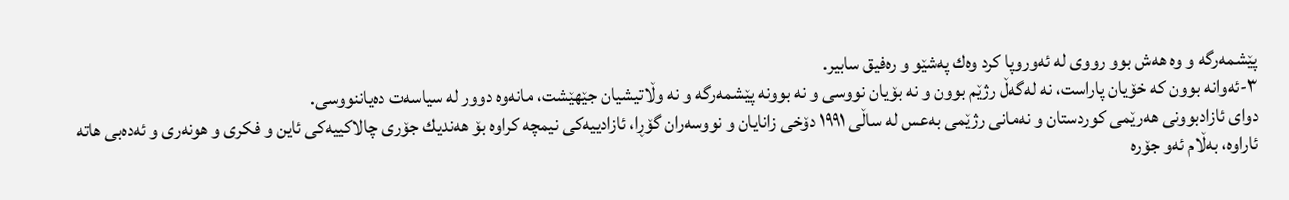پێشمه‌رگه‌ و وه‌ هه‌ش بوو رووى له‌ ئه‌وروپا كرد وه‌ك په‌شێو و ره‌فيق سابير.
٣-ئه‌وانه‌ بوون كه‌ خۆيان پاراست، نه‌ له‌گه‌ڵ رژێم بوون و نه‌ بۆيان نووسى و نه‌ بوونه‌ پێشمه‌رگه‌ و نه‌ وڵاتيشيان جێهێشت، مانه‌وه‌ دوور له‌ سياسه‌ت ده‌ياننووسى.
دواى ئازادبوونى هه‌رێمى كوردستان و نه‌مانى رژێمى به‌عس له‌ ساڵى ١٩٩١ دۆخى زانايان و نووسه‌ران گۆڕا، ئازادييه‌كى نيمچه‌ كراوه‌ بۆ هه‌نديك جۆرى چالاكييه‌كى ئاين و فكرى و هونه‌رى و ئه‌ده‌بى هاته‌ ئاراوه‌، به‌ڵام ئه‌و جۆره‌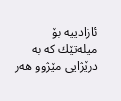ئازادييه‌ بۆ ميله‌تێك كه‌ به‌ درێژايى مێژوو هه‌ر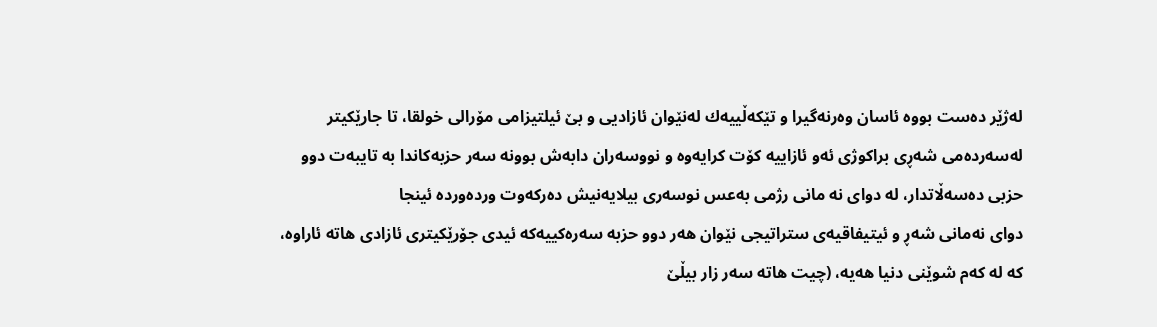له‌ژێر ده‌ست بووه‌ ئاسان وه‌رنه‌گيرا و تێكه‌ڵييه‌ك له‌نێوان ئازاديى و بێ ئيلتيزامى مۆرالى خولقا، تا جارێكيتر له‌سه‌رده‌مى شه‌ڕى براكوژى ئه‌و ئازاييه‌ كۆت كرايه‌وه‌ و نووسه‌ران دابه‌ش بوونه‌ سه‌ر حزبه‌كاندا به‌ تايبه‌ت دوو حزبى ده‌سه‌ڵاتدار، له‌ دواى نه‌ مانى رژمى به‌عس نوسه‌رى بيلايه‌نيش ده‌ركه‌وت ورده‌ورده‌ ئينجا
دواى نه‌مانى شه‌ڕ و ئيتيفاقيه‌ى ستراتيجى نێوان هه‌ر دوو حزبه‌ سه‌ره‌كييه‌كه‌ ئيدى جۆرێكيترى ئازادى هاته‌ ئاراوه، كه‌ له‌ كه‌م شوێنى دنيا هه‌يه‌، (چيت هاته‌ سه‌ر زار بيڵێ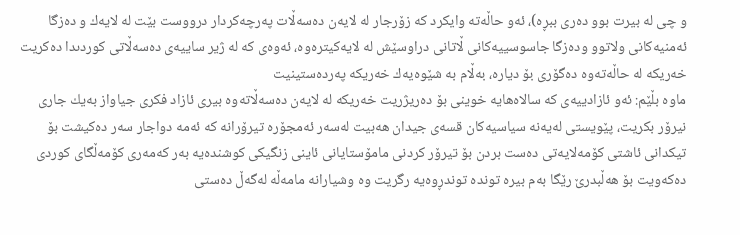و چى له‌ بيرت بوو ده‌رى ببڕه‌)، ئه‌و حاڵه‌ته‌ وايكرد كه‌ زۆرجار له‌ لايه‌ن ده‌سه‌ڵات په‌رچه‌كردار درووست بێت له‌ لايه‌ك و ده‌زگا ئه‌منيه‌كانى ولاتوو وده‌زگا جاسوسييه‌كانى ڵاتانى دراوسێش له‌ لايه‌كيتره‌وه‌، ئه‌وه‌ى كه‌ له‌ ژير ساييه‌ى ده‌سه‌ڵاتى كوردىدا ده‌كريت خه‌ريكه‌ له‌ حاڵه‌ته‌وه‌ ده‌گۆرى بۆ دياره‌، به‌ڵام به‌ شێوه‌يه‌ك خه‌ريكه‌ په‌رده‌ستينيت
ماوه‌ بڵێم: ئه‌و ئازادييه‌ى كه‌ سالاه‌هايه‌ خوينى بۆ ده‌ريژريت خه‌ريكه‌ له‌ لايه‌ن ده‌سه‌ڵاته‌وه‌ بيرى ئازاد فكرى جياواز به‌يك جارى نيرۆر بكريت، پێويستى له‌يه‌نه‌ سياسيه‌كان قسه‌ى جيدان هه‌بيت له‌سه‌ر ئه‌مجۆره‌ تيرۆرانه‌ كه‌ ئه‌مه‌ دواجار سه‌ر ده‌كيشت بۆ تيكدانى ئاشتى كۆمه‌لايه‌تى ده‌ست بردن بۆ تيرۆر كردنى مامۆستايانى ئاينى زنگيكى كوشنده‌يه‌ به‌ر كه‌مه‌رى كۆمه‌ڵگاى كوردى ده‌كه‌ويت بۆ هه‌ڵبدرێ رێگا به‌م بيره‌ تونده‌ توندڕوه‌يه‌ رگريت وه‌ وشيارانه‌ مامه‌ڵه‌ له‌گه‌ڵ ده‌ستى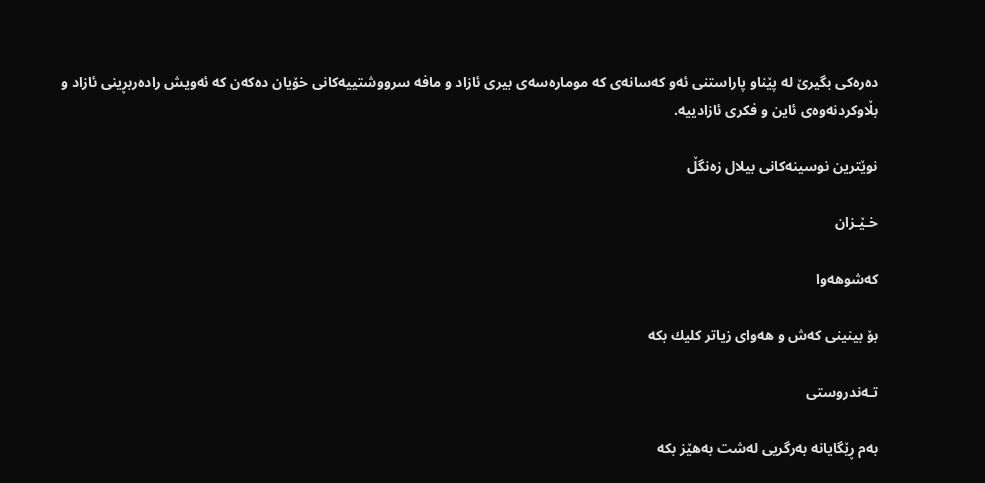ده‌ره‌كى بگيرێ له‌ پێناو پاراستنى ئه‌و كه‌سانه‌ى كه‌ موماره‌سه‌ى بيرى ئازاد و مافه‌ سرووشتييه‌كانى خۆيان ده‌كه‌ن كه‌ ئه‌ويش راده‌ربڕينى ئازاد و بڵاوكردنه‌وه‌ى ئاين و فكرى ئازادييه‌.

نوێترین نوسینەکانی بیلال زەنگڵ

خـێـزان

کەشوهەوا

بۆ بینینی كه‌ش و هه‌وای زیاتر كلیك بكه‌

تـه‌ندروستی

به‌م ڕێگایانه‌ به‌رگریی‌ له‌شت به‌هێز بكه‌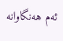ئه‌م هه‌نگاوانه‌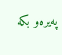په‌یره‌و بكه‌